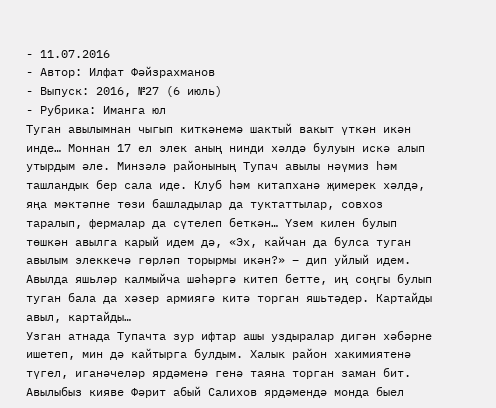- 11.07.2016
- Автор: Илфат Фәйзрахманов
- Выпуск: 2016, №27 (6 июль)
- Рубрика: Иманга юл
Туган авылымнан чыгып киткәнемә шактый вакыт үткән икән инде… Моннан 17 ел элек аның нинди хәлдә булуын искә алып утырдым әле. Минзәлә районының Тупач авылы нәүмиз һәм ташландык бер сала иде. Клуб һәм китапханә җимерек хәлдә, яңа мәктәпне төзи башладылар да туктаттылар, совхоз таралып, фермалар да сүтелеп беткән… Үзем килен булып төшкән авылга карый идем дә, «Эх, кайчан да булса туган авылым элеккечә гөрләп торырмы икән?» – дип уйлый идем. Авылда яшьләр калмыйча шәһәргә китеп бетте, иң соңгы булып туган бала да хәзер армиягә китә торган яшьтәдер. Картайды авыл, картайды…
Узган атнада Тупачта зур ифтар ашы уздыралар дигән хәбәрне ишетеп, мин дә кайтырга булдым. Халык район хакимиятенә түгел, иганәчеләр ярдәменә генә таяна торган заман бит. Авылыбыз кияве Фәрит абый Салихов ярдәмендә монда быел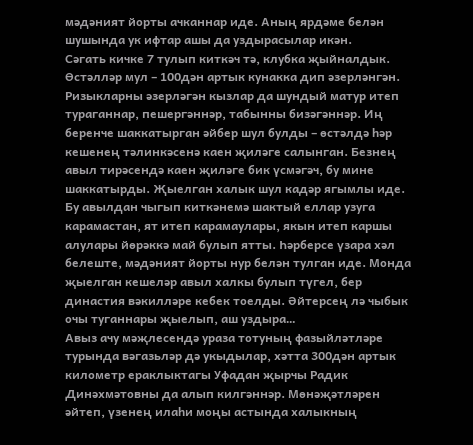мәдәният йорты ачканнар иде. Аның ярдәме белән шушында ук ифтар ашы да уздырасылар икән.
Сәгать кичке 7 тулып киткәч тә, клубка җыйналдык. Өстәлләр мул – 100дән артык кунакка дип әзерләнгән. Ризыкларны әзерләгән кызлар да шундый матур итеп тураганнар, пешергәннәр, табынны бизәгәннәр. Иң беренче шаккатырган әйбер шул булды – өстәлдә һәр кешенең тәлинкәсенә каен җиләге салынган. Безнең авыл тирәсендә каен җиләге бик үсмәгәч, бу мине шаккатырды. Җыелган халык шул кадәр ягымлы иде. Бу авылдан чыгып киткәнемә шактый еллар узуга карамастан, ят итеп карамаулары, якын итеп каршы алулары йөрәккә май булып ятты. Һәрберсе үзара хәл белеште, мәдәният йорты нур белән тулган иде. Монда җыелган кешеләр авыл халкы булып түгел, бер династия вәкилләре кебек тоелды. Әйтерсең лә чыбык очы туганнары җыелып, аш уздыра…
Авыз ачу мәҗлесендә ураза тотуның фазыйләтләре турында вәгазьләр дә укыдылар, хәтта 300дән артык километр ераклыктагы Уфадан җырчы Радик Динәхмәтовны да алып килгәннәр. Мөнәҗәтләрен әйтеп, үзенең илаһи моңы астында халыкның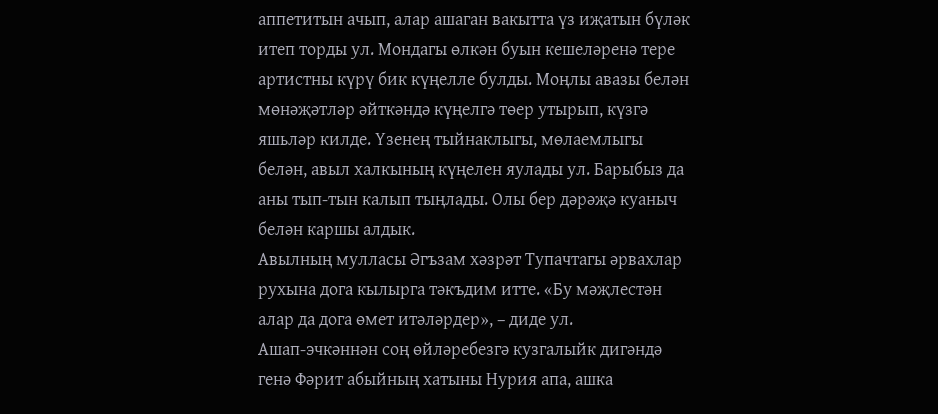аппетитын ачып, алар ашаган вакытта үз иҗатын бүләк итеп торды ул. Мондагы өлкән буын кешеләренә тере артистны күрү бик күңелле булды. Моңлы авазы белән мөнәҗәтләр әйткәндә күңелгә төер утырып, күзгә яшьләр килде. Үзенең тыйнаклыгы, мөлаемлыгы белән, авыл халкының күңелен яулады ул. Барыбыз да аны тып-тын калып тыңлады. Олы бер дәрәҗә куаныч белән каршы алдык.
Авылның мулласы Әгъзам хәзрәт Тупачтагы әрвахлар рухына дога кылырга тәкъдим итте. «Бу мәҗлестән алар да дога өмет итәләрдер», – диде ул.
Ашап-эчкәннән соң өйләребезгә кузгалыйк дигәндә генә Фәрит абыйның хатыны Нурия апа, ашка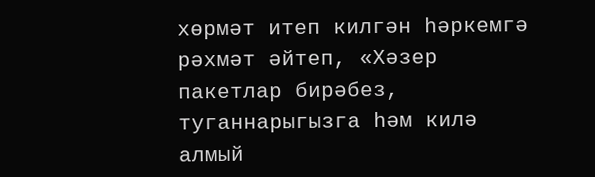хөрмәт итеп килгән һәркемгә рәхмәт әйтеп, «Хәзер пакетлар бирәбез, туганнарыгызга һәм килә алмый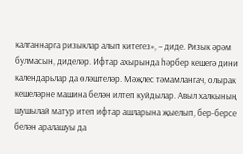калганнарга ризыклар алып китегез», – диде. Ризык әрәм булмасын, диделәр. Ифтар ахырында һәрбер кешегә дини календарьлар да өләштеләр. Мәҗлес тәмамлангач, олырак кешеләрне машина белән илтеп куйдылар. Авыл халкының шушылай матур итеп ифтар ашларына җыелып, бер-берсе белән аралашуы да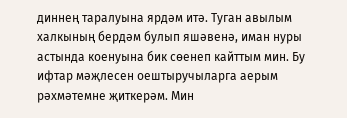диннең таралуына ярдәм итә. Туган авылым халкының бердәм булып яшәвенә, иман нуры астында коенуына бик сөенеп кайттым мин. Бу ифтар мәҗлесен оештыручыларга аерым рәхмәтемне җиткерәм. Мин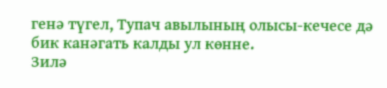генә түгел, Тупач авылының олысы-кечесе дә бик канәгать калды ул көнне.
Зилә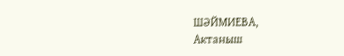ШӘЙМИЕВА,
Актаныш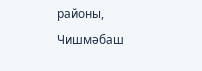районы, Чишмәбаш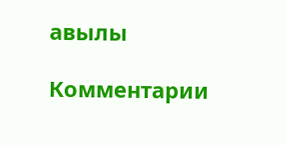авылы

Комментарии